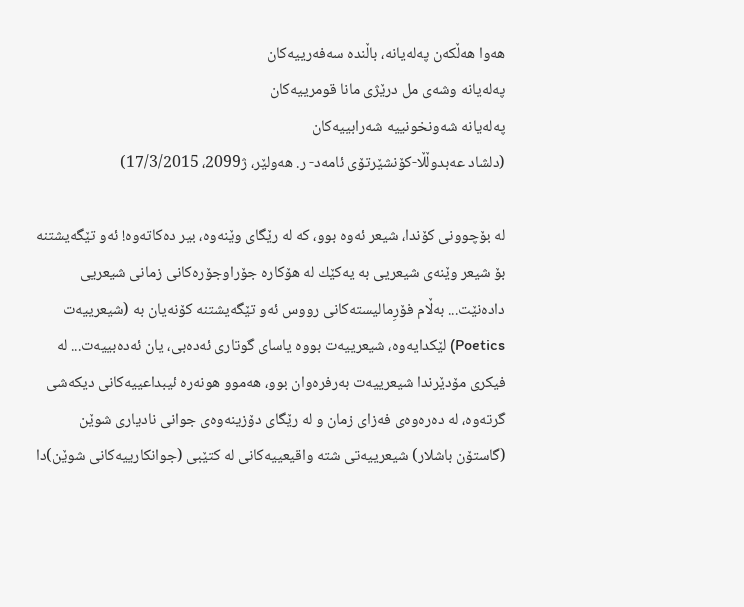هه‌وا هه‌ڵكه‌ن په‌له‌یانه‌، باڵنده‌ سه‌فه‌رییه‌كان
په‌له‌یانه‌ وشه‌ى مل درێژى مانا قومرییه‌كان
په‌له‌یانه‌ شه‌ونخونییه‌ شه‌رابییه‌كان
(دلشاد عه‌بدوڵڵا-كۆنشێرتۆى ئامه‌د- ر. هه‌ولێر، ژ2099، 17/3/2015)

له‌ بۆچوونى كۆندا، شیعر ئه‌وه‌ بوو، كه‌ له‌ رێگاى وێنه‌وه‌، بیر ده‌كاته‌وه‌! ئه‌و تێگه‌یشتنه‌ بۆ شیعر وێنه‌ى شیعریى به‌ یه‌كێك له‌ هۆكاره‌ جۆراوجۆره‌كانى زمانى شیعریى داده‌نێت... به‌ڵام فۆرِمالیسته‌كانى رووس ئه‌و تێگه‌یشتنه‌ كۆنه‌یان به‌ (شیعرییه‌ت Poetics) لێكدایه‌وه‌، شیعرییه‌ت بووه‌ یاساى گوتارى ئه‌ده‌بى، یان ئه‌ده‌بییه‌ت... له‌ فیكرى مۆدێرندا شیعرییه‌ت به‌رفره‌وان بوو، هه‌موو هونه‌ره‌ ئیبداعییه‌كانى دیكه‌شى گرته‌وه‌، له‌ ده‌ره‌وه‌ى فه‌زاى زمان و له‌ رێگاى دۆزینه‌وه‌ى جوانى نادیارى شوێن (گاستۆن باشلار) شیعرییه‌تى شته‌ واقیعییه‌كانى له‌ كتێبى (جوانكارییه‌كانى شوێن)دا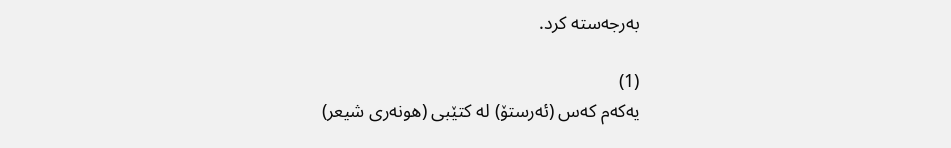به‌رجه‌سته‌ كرد.

(1)
یه‌كه‌م كه‌س (ئه‌رستۆ) له‌ كتێبى (هونه‌رى شیعر)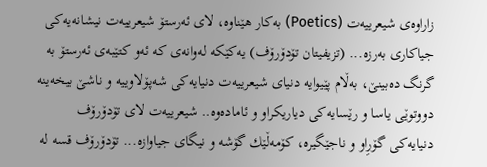زاراوه‌ى شیعرییه‌ت (Poetics) به‌كار هێناوه‌، لای ئه‌رستۆ شیعرییه‌ت نیشانه‌یه‌كى جیاكارى به‌رزه‌... (تزیفیتان تۆدۆرۆف) یه‌كێكه‌ له‌وانه‌ى كه‌ ئه‌و كتێبه‌ى ئه‌رستۆ به‌ گرنگ ده‌بینێ‌، به‌ڵام پێیوایه‌ دنیاى شیعرییه‌ت دنیایه‌كى شه‌پۆلاوییه‌ و ناشێ‌ بیخه‌ینه‌ دووتوێى یاسا و رێسایه‌كى دیاریكراو و ئاماده‌وه‌.. شیعرییه‌ت لاى تۆدۆرۆف دنیایه‌كى گۆرِاو و ناجێگیره‌، كۆمه‌ڵێك گۆشه‌ و نیگاى جیاوازه‌... تۆدۆرۆف قسه‌ له‌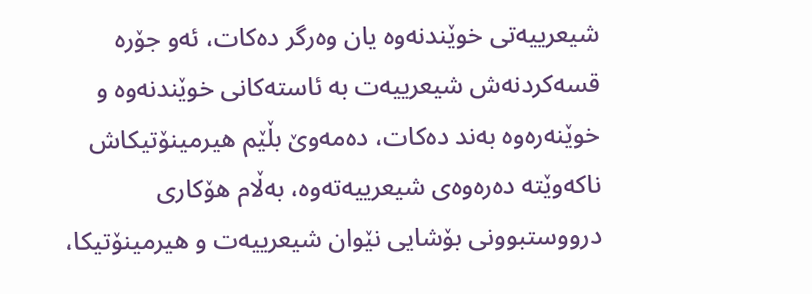شیعرییه‌تى خوێندنه‌وه‌ یان وه‌رگر ده‌كات، ئه‌و جۆره‌ قسه‌كردنه‌ش شیعرییه‌ت به‌ ئاسته‌كانى خوێندنه‌وه‌ و خوێنه‌ره‌وه‌ به‌ند ده‌كات، ده‌مه‌وێ‌ بڵێم هیرمینۆتیكاش ناكه‌وێته‌ ده‌ره‌وه‌ى شیعرییه‌ته‌وه‌، به‌ڵام هۆكارى درووستبوونى بۆشایى نێوان شیعرییه‌ت و هیرمینۆتیكا،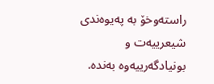راسته‌وخۆ به‌ په‌یوه‌ندى شیعرییه‌ت و بونیادگه‌رییه‌وه‌ به‌نده‌.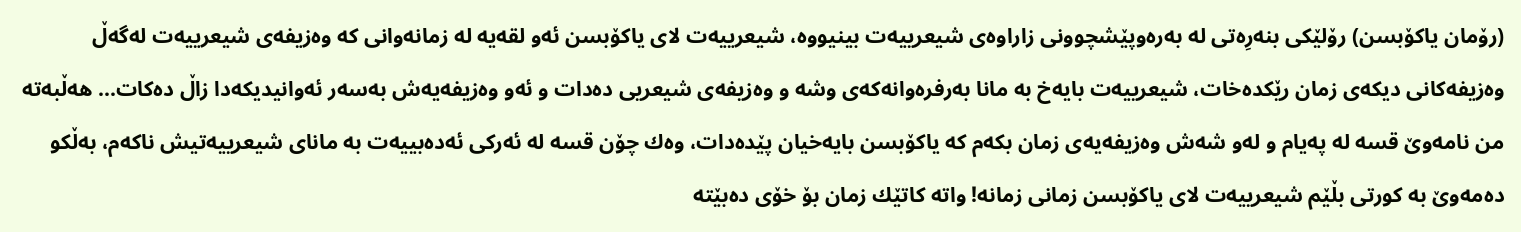(رۆمان یاكۆبسن) رۆلێكى بنه‌رِه‌تى له‌ به‌ره‌وپێشچوونى زاراوه‌ى شیعرییه‌ت بینیووه‌، شیعرییه‌ت لاى یاكۆبسن ئه‌و لقه‌یه‌ له‌ زمانه‌وانى كه‌ وه‌زیفه‌ى شیعرییه‌ت له‌گه‌ڵ وه‌زیفه‌كانى دیكه‌ى زمان رێكده‌خات، شیعرییه‌ت بایه‌خ به‌ مانا به‌رفره‌وانه‌كه‌ى وشه‌ و وه‌زیفه‌ى شیعریى ده‌دات و ئه‌و وه‌زیفه‌یه‌ش به‌سه‌ر ئه‌وانیدیكه‌دا زاڵ ده‌كات... هه‌ڵبه‌ته‌ من نامه‌وێ‌ قسه‌ له‌ په‌یام و له‌و شه‌ش وه‌زیفه‌یه‌ى زمان بكه‌م كه‌ یاكۆبسن بایه‌خیان پێده‌دات، وه‌ك چۆن قسه‌ له‌ ئه‌ركى ئه‌ده‌بییه‌ت به‌ ماناى شیعرییه‌تیش ناكه‌م، به‌ڵكو ده‌مه‌وێ‌ به‌ كورتى بڵێم شیعرییه‌ت لاى یاكۆبسن زمانى زمانه‌! واته‌ كاتێك زمان بۆ خۆى ده‌بێته‌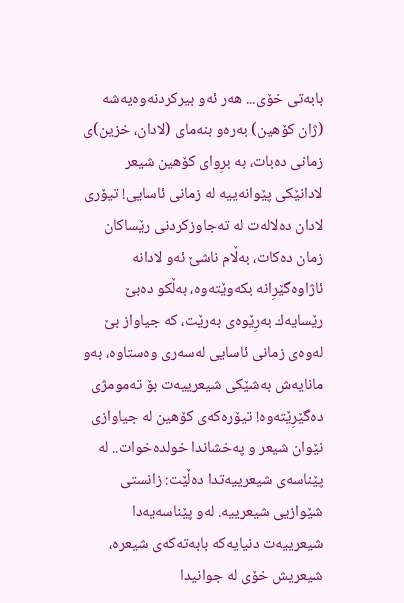بابه‌تى خۆى... هه‌ر ئه‌و بیركردنه‌وه‌یه‌شه‌ (ژان كۆهین) به‌ره‌و بنه‌ماى (لادان، خزین)ى زمانى ده‌بات، به‌ برِواى كۆهین شیعر لادانێكى پێوانه‌ییه‌ له‌ زمانى ئاسایى! تیۆرى لادان ده‌لاله‌ت له‌ ته‌جاوزكردنى رێساكان زمان ده‌كات، به‌ڵام ناشێ‌ ئه‌و لادانه‌ ئاژاوه‌گێرِانه‌ بكه‌وێته‌وه‌، به‌ڵكو ده‌بێ‌ رێسایه‌ك به‌رِێوه‌ى به‌رێت، كه‌ جیاواز بێ‌ له‌وه‌ى زمانى ئاسایى له‌سه‌رى وه‌ستاوه‌، به‌و مانایه‌ش به‌شێكى شیعرییه‌ت بۆ ته‌مومژى ده‌گێرِێته‌وه‌! تیۆره‌كه‌ى كۆهین له‌ جیاوازى نێوان شیعر و په‌خشاندا خولده‌خوات.. له‌ پێناسه‌ى شیعرییه‌تدا ده‌ڵێت: زانستى شێوازیى شیعرییه‌. له‌و پێناسه‌یه‌دا شیعرییه‌ت دنیایه‌كه‌ بابه‌ته‌كه‌ى شیعره‌، شیعریش خۆى له‌ جوانیدا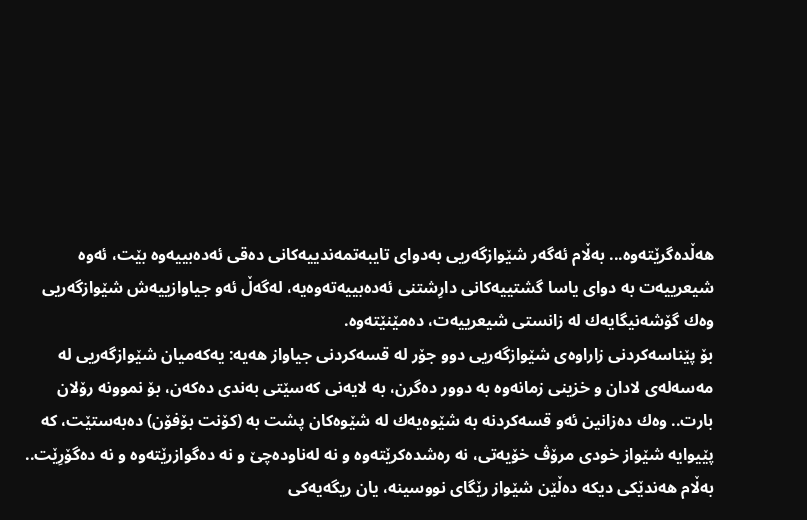هه‌ڵده‌گرێته‌وه‌... به‌ڵام ئه‌گه‌ر شێوازگه‌ریى به‌دواى تایبه‌تمه‌ندییه‌كانى ده‌قى ئه‌ده‌بییه‌وه‌ بێت، ئه‌وه‌ شیعرییه‌ت به‌ دواى یاسا گشتییه‌كانى دارِشتنى ئه‌ده‌بییه‌ته‌وه‌یه‌، له‌گه‌ڵ ئه‌و جیاوازییه‌ش شێوازگه‌ریى وه‌ك گۆشه‌نیگایه‌ك له‌ زانستى شیعرییه‌ت، ده‌مێنێته‌وه‌.
بۆ پێناسه‌كردنى زاراوه‌ى شێوازگه‌ریى دوو جۆر له‌ قسه‌كردنى جیاواز هه‌یه‌: یه‌كه‌میان شێوازگه‌ریى له‌ مه‌سه‌له‌ى لادان و خزینى زمانه‌وه‌ به‌ دوور ده‌گرن، به‌ لایه‌نى كه‌سێتى به‌ندى ده‌كه‌ن، بۆ نموونه‌ رۆلان بارت.. وه‌ك ده‌زانین ئه‌و قسه‌كردنه‌ به‌ شێوه‌یه‌ك له‌ شێوه‌كان پشت به‌ (كۆنت بۆفۆن) ده‌به‌ستێت، كه‌ پێیوایه‌ شێواز خودى مرۆڤ خۆیه‌تى، نه‌ ره‌شده‌كرێته‌وه‌ و نه‌ له‌ناوده‌چێ‌ و نه‌ ده‌گوازرێته‌وه‌ و نه‌ ده‌گۆرِێت.. به‌ڵام هه‌ندێكى دیكه‌ ده‌ڵێن شێواز رێگاى نووسینه‌، یان ریگه‌یه‌كى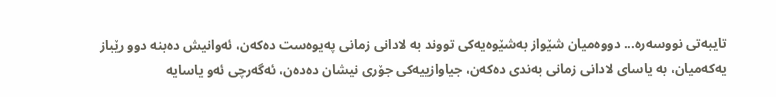تایبه‌تى نووسه‌ره‌... دووه‌میان شێواز به‌شێوه‌یه‌كى تووند به‌ لادانى زمانى په‌یوه‌ست ده‌كه‌ن، ئه‌وانیش ده‌بنه‌ دوو رێباز یه‌كه‌میان، به‌ یاساى لادانى زمانى به‌ندى ده‌كه‌ن، جیاوازییه‌كى جۆرى نیشان ده‌ده‌ن، ئه‌گه‌رچى ئه‌و یاسایه‌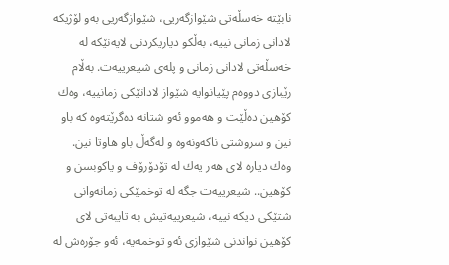نابێته‌ خه‌سڵه‌تى شێوازگه‌ریى، شێوازگه‌ریى به‌و لۆژیكه‌ لادانى زمانى نییه‌، به‌ڵكو دیاریكردنى لایه‌نێكه‌ له‌ خه‌سڵه‌تى لادانى زمانى و پله‌ى شیعرییه‌ت. به‌ڵام رێبازى دووه‌م پێیانوایه‌ شێواز لادانێكى زمانییه‌، وه‌ك كۆهین ده‌ڵێت و هه‌موو ئه‌و شتانه‌ ده‌گرێته‌وه‌ كه‌ باو نین و سروشتى ناكه‌ونه‌وه‌ و له‌گه‌ڵ باو هاوتا نین.
وه‌ك دیاره‌ لاى هه‌ر یه‌ك له‌ تۆدۆرۆف و یاكوبسن و كۆهین.. شیعرییه‌ت جگه‌ له‌ توخمێكى زمانه‌وانى شتێكى دیكه‌ نییه‌، شیعرییه‌تیش به‌ تایبه‌تى لاى كۆهین نواندنى شێوازى ئه‌و توخمه‌یه‌، ئه‌و جۆره‌ش له‌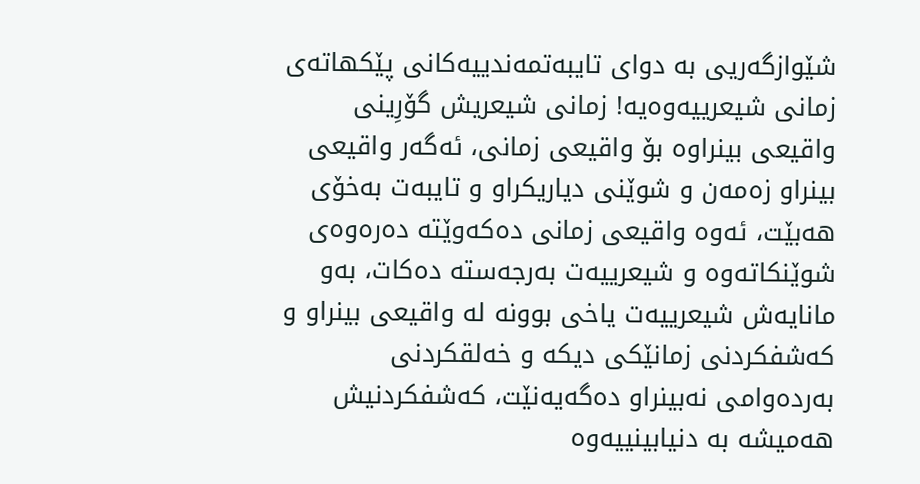شێوازگه‌ریى به‌ دواى تایبه‌تمه‌ندییه‌كانى پێكهاته‌ى زمانى شیعرییه‌وه‌یه‌! زمانى شیعریش گۆرِینى واقیعى بینراوه‌ بۆ واقیعى زمانى، ئه‌گه‌ر واقیعى بینراو زه‌مه‌ن و شوێنى دیاریكراو و تایبه‌ت به‌خۆى هه‌بێت، ئه‌وه‌ واقیعى زمانى ده‌كه‌وێته‌ ده‌ره‌وه‌ى شوێنكاته‌وه‌ و شیعرییه‌ت به‌رجه‌سته‌ ده‌كات، به‌و مانایه‌ش شیعرییه‌ت یاخى بوونه‌ له‌ واقیعى بینراو و كه‌شفكردنى زمانێكى دیكه‌ و خه‌لقكردنى به‌رده‌وامى نه‌بینراو ده‌گه‌یه‌نێت، كه‌شفكردنیش هه‌میشه‌ به‌ دنیابینییه‌وه‌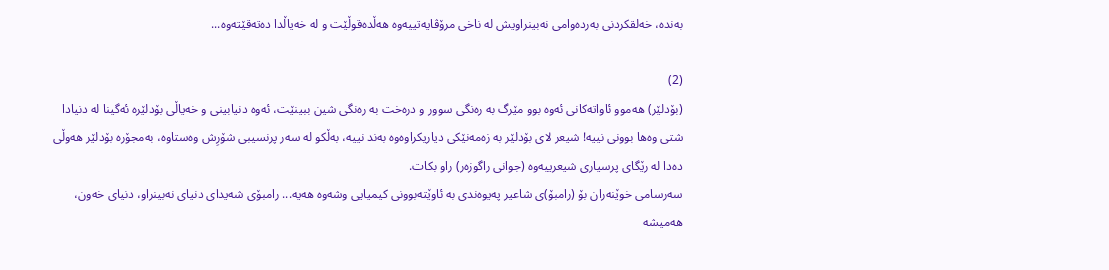به‌نده‌، خه‌لقكردنى به‌رده‌وامى نه‌بینراویش له‌ ناخى مرۆڤایه‌تییه‌وه‌ هه‌ڵده‌قوڵێت و له‌ خه‌یاڵدا ده‌ته‌قێته‌وه‌...

(2)
(بۆدلێر) هه‌موو ئاواته‌كانى ئه‌وه‌ بوو مێرگ به‌ ره‌نگى سوور و دره‌خت به‌ ره‌نگى شین ببینێت، ئه‌وه‌ دنیابینى و خه‌یاڵى بۆدلێره‌ ئه‌گینا له‌ دنیادا شتى وه‌ها بوونى نییه‌! شیعر لاى بۆدلێر به‌ زه‌مه‌نێكى دیاریكراوه‌وه‌ به‌ند نییه‌، به‌ڵكو له‌ سه‌ر پرنسیبى شۆرِش وه‌ستاوه‌، به‌مجۆره‌ بۆدلێر هه‌وڵى ده‌دا له‌ رێگاى پرسیارى شیعرییه‌وه‌ (جوانى راگوزه‌ر) راو بكات.
سه‌رسامى خوێنه‌ران بۆ (رامبۆ)ى شاعیر په‌یوه‌ندى به‌ ئاوێته‌بوونى كیمیایى وشه‌وه‌ هه‌یه‌... رامبۆى شه‌یداى دنیاى نه‌بینراو، دنیاى خه‌ون، هه‌میشه‌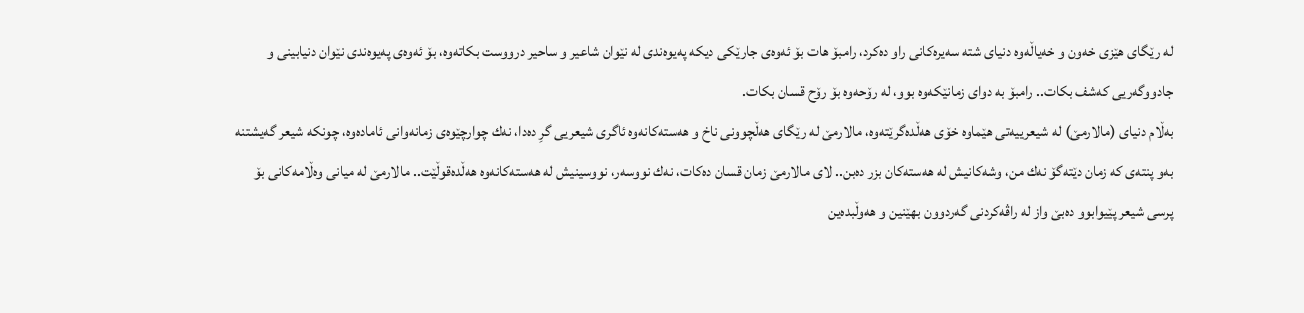له‌ رێگاى هێزى خه‌ون و خه‌یاڵه‌وه‌ دنیاى شته‌ سه‌یره‌كانى راو ده‌كرد، رامبۆ هات بۆ ئه‌وه‌ى جارێكى دیكه‌ په‌یوه‌ندى له‌ نێوان شاعیر و ساحیر درووست بكاته‌وه‌، بۆ ئه‌وه‌ى په‌یوه‌ندى نێوان دنیابینى و جادووگه‌ریى كه‌شف بكات.. رامبۆ به‌ دواى زمانێكه‌وه‌ بوو، له‌ رۆحه‌وه‌ بۆ رۆح قسان بكات.
به‌ڵام دنیاى (مالارمێ‌) له‌ شیعرییه‌تى هێماوه‌ خۆى هه‌ڵده‌گرێته‌وه‌، مالارمێ‌ له‌ رێگاى هه‌ڵچوونى ناخ و هه‌سته‌كانه‌وه‌ ئاگرى شیعریى گرِ ده‌دا، نه‌ك چوارچێوه‌ى زمانه‌وانى ئاماده‌وه‌، چونكه‌ شیعر گه‌یشتنه‌ به‌و پنته‌ى كه‌ زمان دێته‌گۆ نه‌ك من، وشه‌كانیش له‌ هه‌سته‌كان بزر ده‌بن.. لاى مالارمێ‌ زمان قسان ده‌كات، نه‌ك نووسه‌ر، نووسینیش له‌ هه‌سته‌كانه‌وه‌ هه‌ڵده‌قوڵێت.. مالارمێ‌ له‌ میانى وه‌ڵامه‌كانى بۆ پرسى شیعر پێیوابوو ده‌بێ‌ واز له‌ راڤه‌كردنى گه‌ردوون بهێنین و هه‌وڵبده‌ین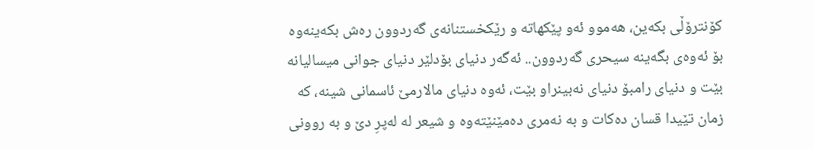كۆنترۆڵى بكه‌ین، هه‌موو ئه‌و پێكهاته‌ و رێكخستنانه‌ى گه‌ردوون ره‌ش بكه‌ینه‌وه‌ بۆ ئه‌وه‌ى بگه‌ینه‌ سیحرى گه‌ردوون.. ئه‌گه‌ر دنیاى بۆدلێر دنیاى جوانى میسالیانه‌ بێت و دنیاى رامبۆ دنیاى نه‌بینراو بێت، ئه‌وه‌ دنیاى مالارمێ‌ ئاسمانى شینه‌، كه‌ زمان تێیدا قسان ده‌كات و به‌ نه‌مرى ده‌مێنێته‌وه‌ و شیعر له‌ له‌پرِ دێ‌ و به‌ روونى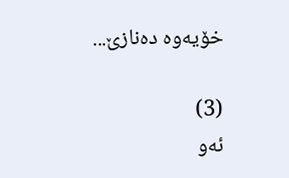خۆیه‌وه‌ ده‌نازێ‌...

(3)
ئه‌و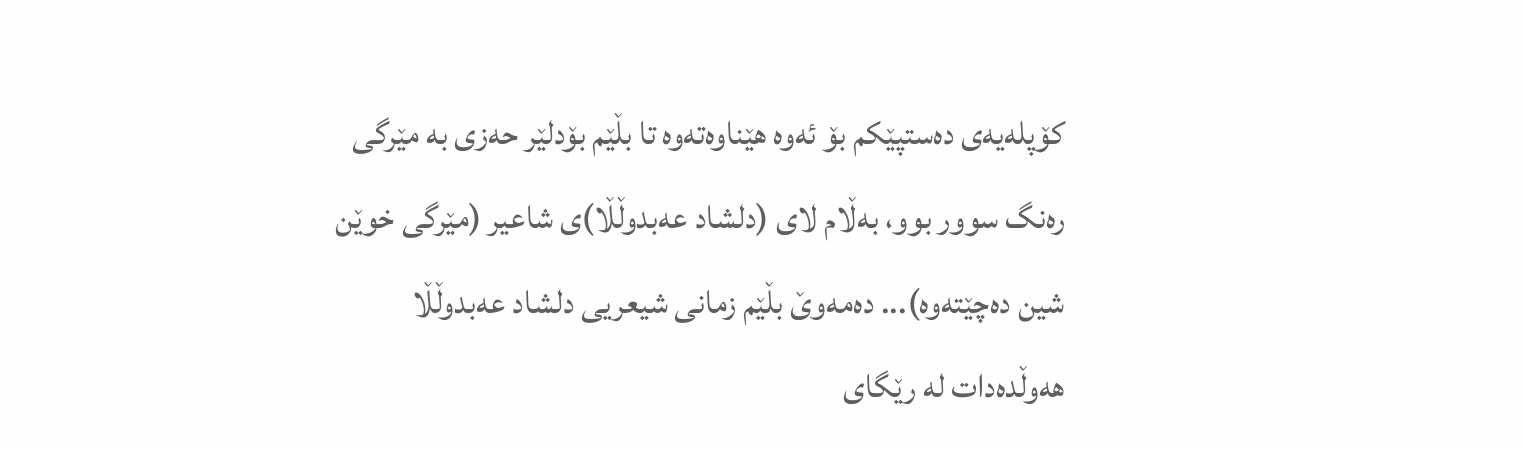كۆپله‌یه‌ى ده‌ستپێكم بۆ ئه‌وه‌ هێناوه‌ته‌وه‌ تا بڵێم بۆدلێر حه‌زى به‌ مێرگى ره‌نگ سوور بوو، به‌ڵام لاى (دلشاد عه‌بدوڵڵا)ى شاعیر (مێرگى خوێن شین ده‌چێته‌وه‌)... ده‌مه‌وێ‌ بڵێم زمانى شیعریى دلشاد عه‌بدوڵڵا هه‌وڵده‌دات له‌ رێگاى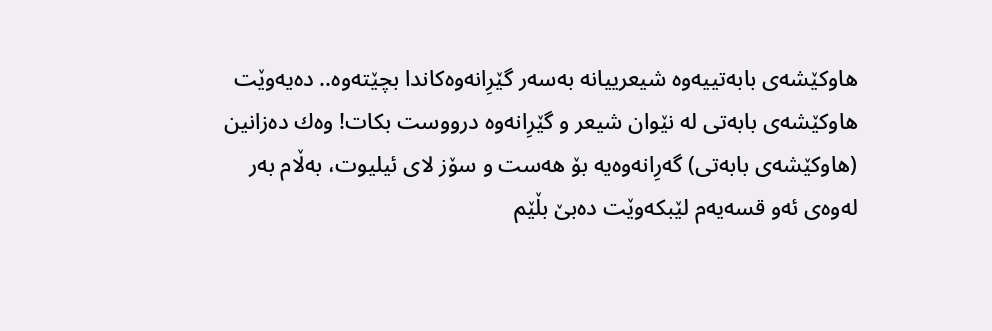هاوكێشه‌ى بابه‌تییه‌وه‌ شیعرییانه‌ به‌سه‌ر گێرِانه‌وه‌كاندا بچێته‌وه‌.. ده‌یه‌وێت هاوكێشه‌ى بابه‌تى له‌ نێوان شیعر و گێرِانه‌وه‌ درووست بكات! وه‌ك ده‌زانین (هاوكێشه‌ى بابه‌تى) گه‌رِانه‌وه‌یه‌ بۆ هه‌ست و سۆز لاى ئیلیوت، به‌ڵام به‌ر له‌وه‌ى ئه‌و قسه‌یه‌م لێبكه‌وێت ده‌بێ‌ بڵێم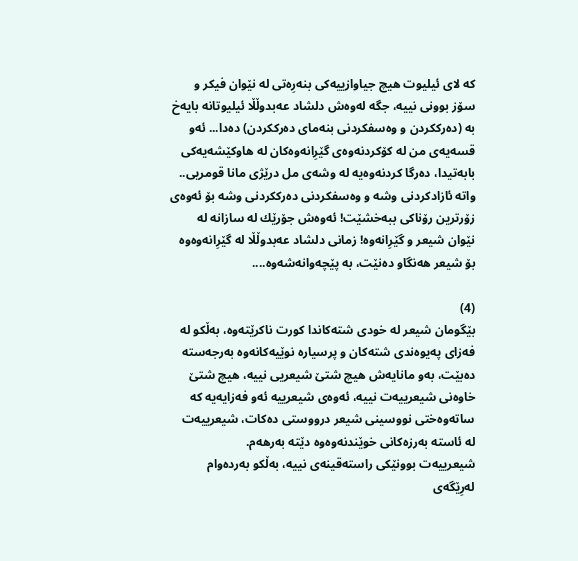كه‌ لاى ئیلیوت هیچ جیاوازییه‌كى بنه‌رِه‌تى له‌ نێوان فیكر و سۆز بوونى نییه‌، جگه‌ له‌وه‌ش دلشاد عه‌بدوڵڵا ئیلیوتانه‌ بایه‌خ به‌ (ده‌رككردن و وه‌سفكردنى بنه‌ماى ده‌رككردن) ده‌دا... ئه‌و قسه‌یه‌ى من له‌ كۆكردنه‌وه‌ى گێرِانه‌وه‌كان له‌ هاوكێشه‌یه‌كى بابه‌تیدا، ده‌رگا كردنه‌وه‌یه‌ له‌ وشه‌ى مل درێژى مانا قومریى.. واته‌ ئازادكردنى وشه‌ و وه‌سفكردنى ده‌رككردنى وشه‌ بۆ ئه‌وه‌ى زۆرترین رۆناكى ببه‌خشێت! ئه‌وه‌ش جۆرێك له‌ سازانه‌ له‌ نێوان شیعر و گێرِانه‌وه‌! زمانى دلشاد عه‌بدوڵڵا له‌ گێرِانه‌وه‌وه‌ بۆ شیعر هه‌نگاو ده‌نێت، به‌ پێچه‌وانه‌شه‌وه‌....

(4)
بێگومان شیعر له‌ خودى شته‌كاندا كورت ناكرێته‌وه‌، به‌ڵكو له‌ فه‌زاى په‌یوه‌ندى شته‌كان و پرسیاره‌ نوێیه‌كانه‌وه‌ به‌رجه‌سته‌ ده‌بێت، به‌و مانایه‌ش هیچ شتێ‌ شیعریى نییه‌، هیچ شتێ‌ خاوه‌نى شیعرییه‌ت نییه‌، ئه‌وه‌ى شیعرییه‌ ئه‌و فه‌زایه‌یه‌ كه‌ ساته‌وه‌ختى نووسینى شیعر درووستى ده‌كات، شیعرییه‌ت له‌ ئاسته‌ به‌رزه‌كانى خوێندنه‌وه‌وه‌ دێته‌ به‌رهه‌م.
شیعرییه‌ت بوونێكى راسته‌قینه‌ى نییه‌، به‌ڵكو به‌رده‌وام له‌رِێگه‌ى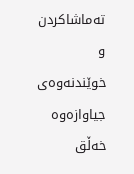ته‌ماشاكردن و خوێندنه‌وه‌ى جیاوازه‌وه‌ خه‌ڵق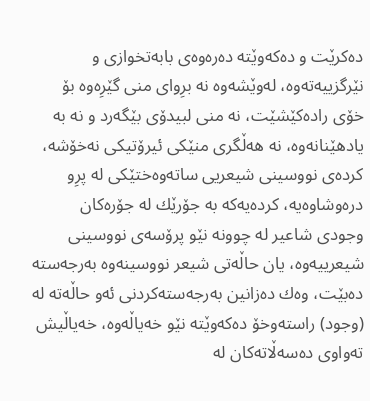ده‌كرێت و ده‌كه‌وێته‌ ده‌ره‌وه‌ى بابه‌تخوازى و نێرگزییه‌ته‌وه‌، له‌وێشه‌وه‌ نه‌ برِواى منى گێرِه‌وه‌ بۆ خۆى راده‌كێشێت، نه‌ منى لبیدۆى بێگه‌رد و نه‌ به‌ یادهێنانه‌وه‌، نه‌ هه‌ڵگرى منێكى ئیرۆتیكى نه‌خۆشه‌، كرده‌ى نووسینى شیعریى ساته‌وه‌ختێكى له‌ پرِو دره‌وشاوه‌یه‌، كرده‌یه‌كه‌ به‌ جۆرێك له‌ جۆره‌كان وجودى شاعیر له‌ چوونه‌ نێو پرۆسه‌ى نووسینى شیعرییه‌وه‌، یان حاڵه‌تى شیعر نووسینه‌وه‌ به‌رجه‌سته‌ ده‌بێت، وه‌ك ده‌زانین به‌رجه‌سته‌كردنى ئه‌و حاڵه‌ته‌ له‌ (وجود) راسته‌وخۆ ده‌كه‌وێته‌ نێو خه‌یاڵه‌وه‌، خه‌یاڵیش ته‌واوى ده‌سه‌ڵاته‌كان له‌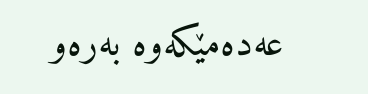عه‌ده‌مێكه‌وه‌ به‌ره‌و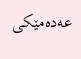عه‌ده‌مێكى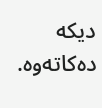دیكه‌ ده‌كاته‌وه‌.